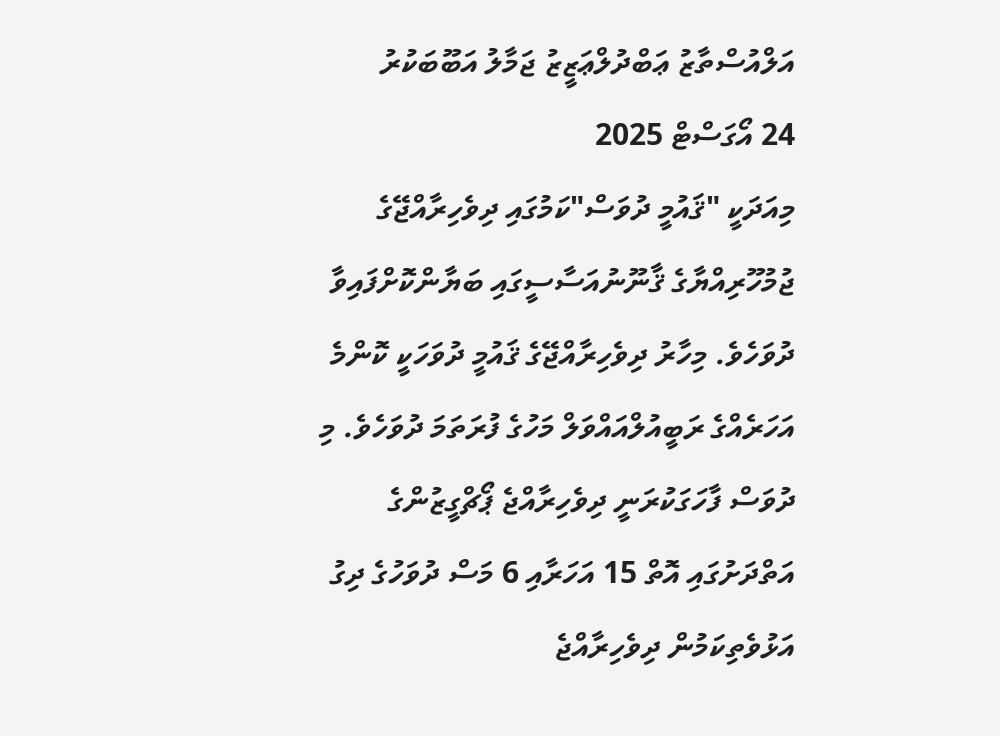އަލްއުސްތާޒު ޢަބްދުލްޢަޒީޒު ޖަމާލު އަބޫބަކުރު
24 އޯގަސްޓް 2025
މިއަދަކީ "ޤައުމީ ދުވަސް"ކަމުގައި ދިވެހިރާއްޖޭގެ ޖުމުހޫރިއްޔާގެ ޤާނޫނުއަސާސީގައި ބަޔާންކޮށްފައިވާ ދުވަހެވެ. މިހާރު ދިވެހިރާއްޖޭގެ ޤައުމީ ދުވަހަކީ ކޮންމެ އަހަރެއްގެ ރަބީއުލްއައްވަލް މަހުގެ ފުރަތަމަ ދުވަހެވެ. މި ދުވަސް ފާހަގަކުރަނީ ދިވެހިރާއްޖެ ޕޯޗްގީޒުންގެ އަތްދަށުގައި އޮތް 15 އަހަރާއި 6 މަސް ދުވަހުގެ ދިގު އަޅުވެތިކަމުން ދިވެހިރާއްޖެ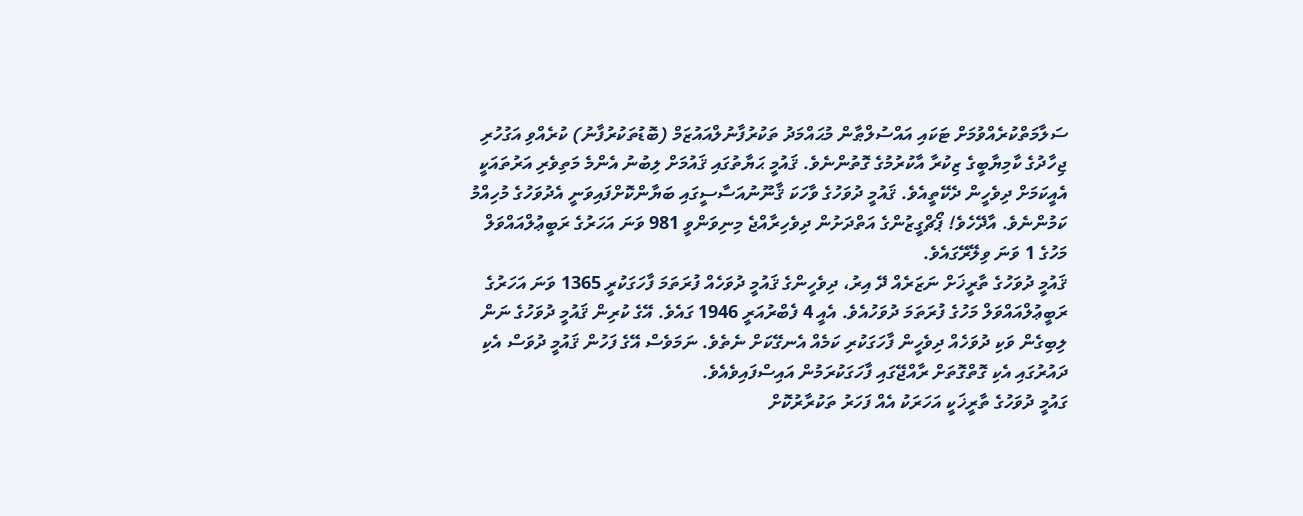ސަލާމަތްކުރެއްވުމަށް ޓަކައި އައްސުލްޠާން މުޙައްމަދު ތަކުރުފާނުލްއައުޒަމް (ބޮޑުތަކުރުފާނު) ކުރެއްވި އަގުހުރި ޖިހާދުގެ ކާމިޔާބީގެ ޒިކުރާ އާކުރުމުގެ ގޮތުންނެވެ. ޤައުމީ ޙަޔާތުގައި ޤައުމަށް ލިބުނު އެންމެ މަތިވެރި އަރުތައަކީ އެއީކަމަށް ދިވެހީން ދެކޭތީއެވެ. ޤައުމީ ދުވަހުގެ ވާހަކަ ޤާނޫނުއަސާސީގައި ބަޔާންކޮށްފައިވަނީ އެދުވަހުގެ މުހިއްމު ކަމުންނެވެ. އާދޭހެވެ! ޕޯޗްގީޒުންގެ އަތްދަށުން ދިވެހިރާއްޖެ މިނިވަންވީ 981 ވަނަ އަހަރުގެ ރަބީޢުލްއައްވަލް މަހުގެ 1 ވަނަ ވިލޭރޭގައެވެ.
ޤައުމީ ދުވަހުގެ ތާރީޚަށް ނަޒަރެއް ދޭ އިރު، ދިވެހީންގެ ޤައުމީ ދުވަހެއް ފުރަތަމަ ފާހަގަކުރީ 1365 ވަނަ އަހަރުގެ ރަބީޢުލްއައްވަލް މަހުގެ ފުރަތަމަ ދުވަހުއެވެ. އެއީ 4 ފެބްރުއަރީ 1946 ގައެވެ. އޭގެ ކުރިން ޤައުމީ ދުވަހުގެ ނަން ލިބިގެން ވަކި ދުވަހެއް ދިވެހީން ފާހަގަކުރި ކަމެއް އެނގޭކަށް ނެތެވެ. ނަމަވެސް އޭގެ ފަހުން ޤައުމީ ދުވަސް އެކި ދައުރުގައި އެކި ގޮތްގޮތަށް ރާއްޖޭގައި ފާހަގަކުރަމުން އައިސްފައިވެއެވެ.
ގައުމީ ދުވަހުގެ ތާރީޚަކީ އަހަރަކު އެއް ފަހަރު ތަކުރާރުކޮށް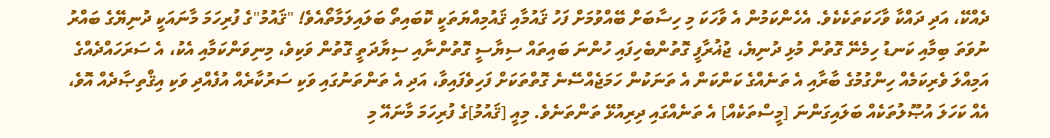ދެއްކޭ، އަދި ދައްކާ ވާހަކަތަކެކެވެ. އެހެންކަމުން އެ ވާހަކަ މި ހިސާބަށް ބޭއްވުމަށް ފަހު ޤައުމާއި ޤައުމިއްޔަތަކީ ކޮބައިތޯ ބަލައިލަމާތޯއެވެ! "ޤައުމު"ގެ ފުރިހަމަ މާނައަކީ ދުނިޔޭގެ ބައްރު ނުވަތަ ބިމާއި ކަނޑު ހިމެނޭ ގޮތުން މުޅި ދުނިޔެ، ޖުޣުރާފީ ގޮތުންބެހިފައި ހުންނަ ބައިތައް ސިޔާސީ ގޮތުންނާއި ސިޔާދަތީ ގޮތުން ވަކިވެ، މިނިވަންކަމާއި އެކު، އެ ސަރަހައްދެއްގެ އަމިއްލަ ވެރިކަމެއް ހިންގުމުގެ ބާރާއި އެ ތަނެއްގެ ކަންކަން އެ ތަނަކުން ހަމަޖެއްސޭނެ ގޮތްތަކަށް ފަހިވެފައިވާ، އަދި އެ ތަންތަނުގައި ވަކި ސަރުކާރެއް އުފެއްދި ވަކި އިޤްތިޞާދެއް އޮވެ، އެއް ކަހަލަ އުޞޫލުތަކެއް ބަލައިގަންނަ [މީސްތަކެއް] އެ ތަނެއްގައި ދިރިއުޅޭ ތަންތަނެވެ. މިއީ [ޤައުމު]ގެ ފުރިހަމަ މާނައޭ މި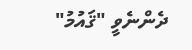ދެންނެވީ "ޤައުމު"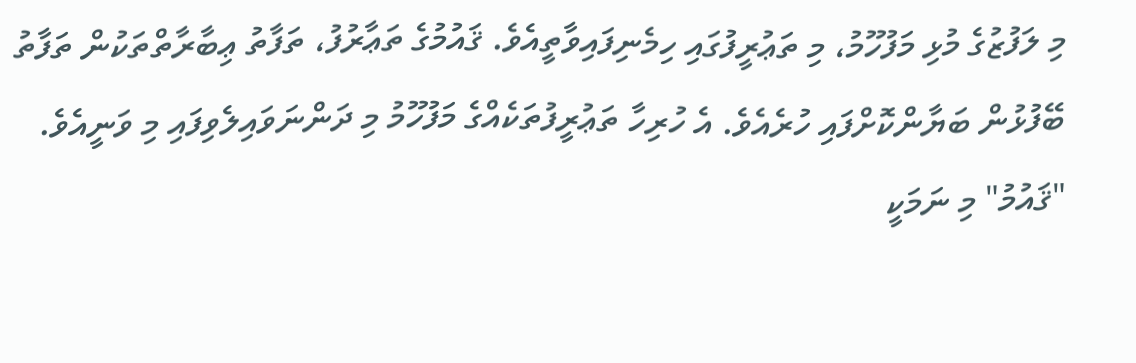މި ލަފުޒުގެ މުޅި މަފުހޫމު، މި ތަޢުރީފުގައި ހިމެނިފައިވާތީއެވެ. ޤައުމުގެ ތަޢާރުފު، ތަފާތު ޢިބާރާތްތަކުން ތަފާތު ބޭފުޅުން ބަޔާންކޮށްފައި ހުރެއެވެ. އެ ހުރިހާ ތަޢުރީފުތަކެއްގެ މަފުހޫމު މި ދަންނަވައިލެވިފައި މި ވަނީއެވެ.
"ޤައުމު" މި ނަމަކީ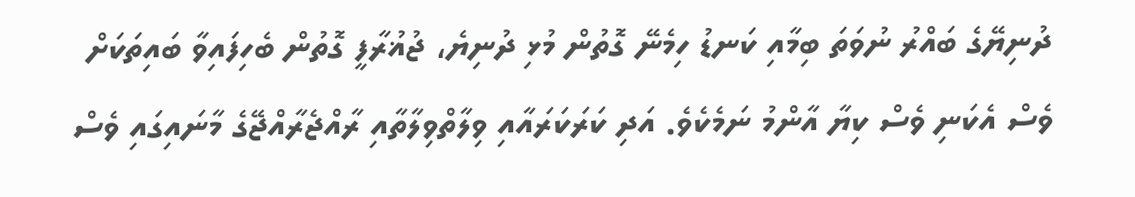ދުނިޔޭގެ ބައްރު ނުވަތަ ބިމާއި ކަނޑު ހިމެނޭ ގޮތުން މުޅި ދުނިޔެ، ޖުޣުރާފީ ގޮތުން ބެހިފައިވާ ބައިތަކަށް ވެސް އެކަނި ވެސް ކިޔާ އާންމު ނަމެކެވެ. އަދި ކަރަކަރައާއި ވިލާތްވިލާތާއި ރާއްޖެރާއްޖޭގެ މާނައިގައި ވެސް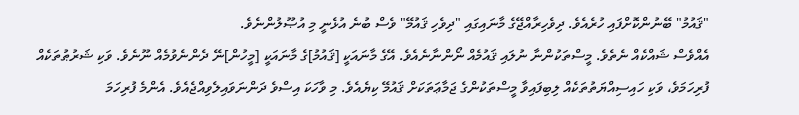"ޤައުމު" ބޭނުންކޮށްފައި ހުރެއެވެ. ދިވެހިރާއްޖޭގެ މާނައިގައި "ދިވެހި ޤައުމޭ" ވެސް ބުނެ އުޅެނީ މި އުޞޫލުންނެވެ.
އެއްވެސް ޝައްކެއް ނެތެވެ. މީސްތަކުންނާ ނުލައި ޤައުމެއް ނޯންނާނެއެވެ. އޭގެ މާނައަކީ [ޤައުމު]ގެ މާނައަކީ [މީހުން]ނޭ ދެންނެވުމެއް ނޫނެވެ. ވަކި ޝަރުޠުތަކެއް ފުރިހަމަވެ، ވަކި ހައިސިއްޔަތުތަކެއް ލިބިފައިވާ މީސްތަކުންގެ ޖަމާޢަތަކަށް ޤައުމޭ ކިޔެއެވެ. މި ވާހަކަ އިސްވެ ދަންނަވައިލެވިއްޖެއެވެ. އެންމެ ފުރިހަމަ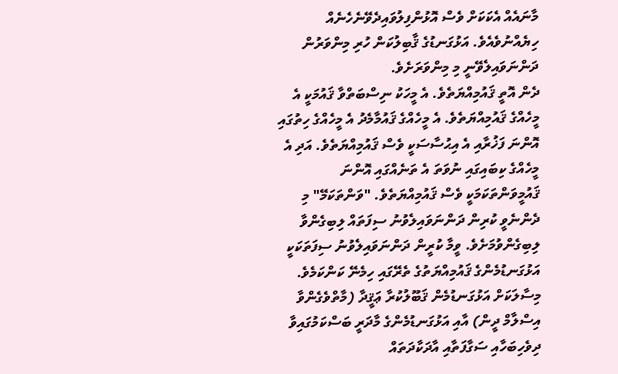މާނައެއް އެކަކަށް ވެސް އޮޅުންފިލުވައިދެވޭނެހެނެއް ހިޔެއްނުވެއެވެ. އަޅުގަނޑުގެ ޤާބިލުކަން ހުރި މިންވަރުން ދަންނަވައިލެވޭނީ މި މިންވަރަށެވެ.
ދެން އޮތީ ޤައުމިއްޔަތެވެ. އެ މީހަކު ނިސްބަތްވާ ޤައުމަކީ އެ މީހެއްގެ ޤައުމިއްޔަތެވެ. އެ މީހެއްގެ ޤައުމާމެދު އެ މީހެއްގެ ހިތުގައި އޮންނަ ފަޚުރާއި އެ އިޙުސާސަކީ ވެސް ޤައުމިއްޔަތެވެ. އަދި އެ މީހެއްގެ ކިބައިގައި ނުވަތަ އެ ތަނެއްގައި އޮންނަ ޤައުމީވަންތަކަމަކީ ވެސް ޤައުމިއްޔަތެވެ. "ވަންތަކަމޭ" މި ދެންނެވީ ކުރިން ދަންނަވައިލެވުނު ސިފަތައް ލިބިގެންވާ ލިބިގެންވުމަށެވެ. ވީމާ ކުރީން ދަންނަވައިލެވުނު ސިފަތަކަކީ އަޅުގަނޑުމެންގެ ޤައުމިއްޔަތުގެ ތެރޭގައި ހިމެނޭ ކަންކަމެވެ. މިސާލަކަށް އަޅުގަނޑުމެން ޤަބޫލުކުރާ ޢަޤީދާ (މާތްވެގެންވާ އިސްލާމް ދީން) އާއި އަޅުގަނޑުމެންގެ މާދަރީ ބަސްކަމުގައިވާ ދިވެހިބަހާއި ސަގާފަތާއި އާދަކާދަތައް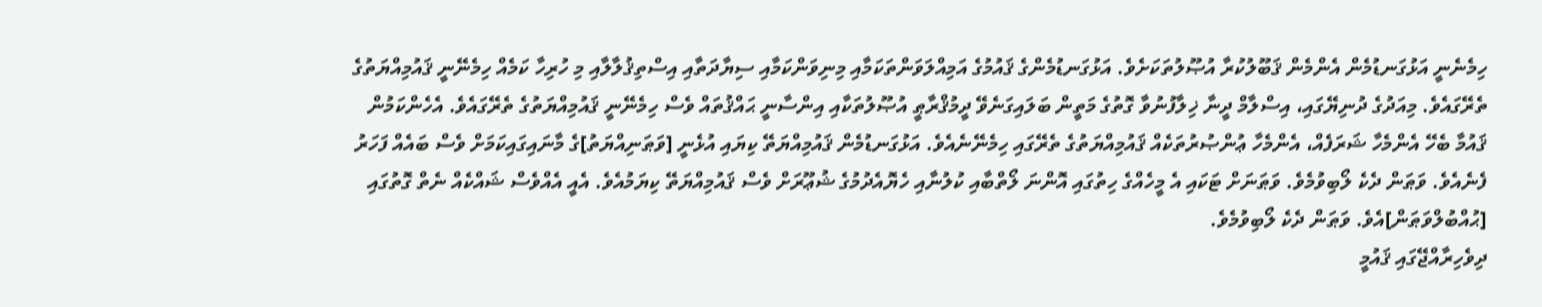ހިމެނެނީ އަޅުގަނޑުމެން އެންމެން ޤަބޫލުކުރާ އުޞޫލުތަކަށެވެ. އަޅުގަނޑުމެންގެ ޤައުމުގެ އަމިއްލަވަންތަކަމާއި މިނިވަންކަމާއި ސިޔާދަތާއި އިސްތިޤުލާލާއި މި ހުރިހާ ކަމެއް ހިމެނޭނީ ޤައުމިއްޔަތުގެ ތެރޭގައެވެ. މިއަދުގެ ދުނިޔޭގައި، އިސްލާމް ދީނާ ޚިލާފުނުވާ ގޮތުގެ މަތީން ބަލައިގަނެވޭ ދީމުޤްރާޠީ އުޞޫލުތަކާއި އިންސާނީ ޙައްޤުތައް ވެސް ހިމެނޭނީ ޤައުމިއްޔަތުގެ ތެރޭގައެވެ. އެހެންކަމުން ޤައުމާ ބެހޭ އެންމެހާ ޝަރަފެއް، އެންމެހާ ޢުންޞުރުތަކެއް ޤައުމިއްޔަތުގެ ތެރޭގައި ހިމެނޭނެއެވެ. އަޅުގަނޑުމެން ޤައުމިއްޔަތޭ ކިޔައި އުޅެނީ [ވަޠަނިއްޔަތު]ގެ މާނައިގައިކަމަށް ވެސް ބައެއް ފަހަރު ފެނެއެވެ. ވަޠަން ދެކެ ލޯބިވުމެވެ. ވަޠަނަށް ޓަކައި އެ މީހެއްގެ ހިތުގައި އޮންނަ ލޯތްބާއި ކުލުނާއި ހެޔޮއެދުމުގެ ޝުޢޫރަށް ވެސް ޤައުމިއްޔަތޭ ކިޔަމުއެވެ. އެއީ އެއްވެސް ޝައްކެއް ނެތް ގޮތުގައި [ޙުއްބުލްވަޠަން]އެވެ. ވަޠަން ދެކެ ލޯބިވުމެވެ.
ދިވެހިރާއްޖޭގައި ޤައުމީ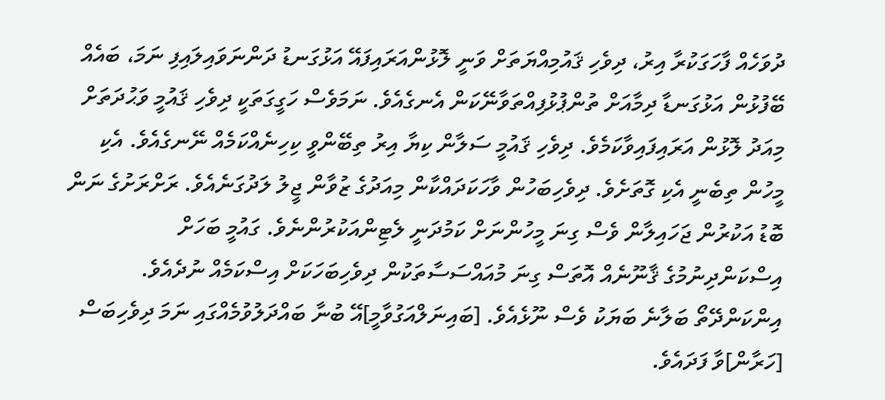ދުވަހެއް ފާހަގަކުރާ އިރު، ދިވެހި ޤައުމިއްޔަތަށް ވަނީ ލޮޅުންއަރައިފައޭ އަޅުގަނޑު ދަންނަވައިލައިފި ނަމަ، ބައެއް ބޭފުޅުން އަޅުގަނޑާ ދިމާއަށް ތުންޕުޅުފިއްތަވާނޭކަން އެނގެއެވެ. ނަމަވެސް ހަގީގަތަކީ ދިވެހި ޤައުމީ ވަޙުދަތަށް މިއަދު ލޮޅުން އަރައިފައިވާކަމެވެ. ދިވެހި ޤައުމީ ސަލާން ކިޔާ އިރު ތިބޭންވީ ކިހިނެއްކަމެއް ނޭނގެއެވެ. އެކި މީހުން ތިބެނީ އެކި ގޮތަށެވެ. ދިވެހިބަހުން ވާހަކަދައްކާން މިއަދުގެ ޒުވާން ޖީލު ލަދުގަނެއެވެ. ރަށްރަށުގެ ނަން ބޮޑު އަކުރުން ޖަހައިލާން ވެސް ގިނަ މީހުންނަށް ކަމުދަނީ ލެޓިންއަކުރުންނެވެ. ގައުމީ ބަހަށް އިސްކަންދިނުމުގެ ޤާނޫނެއް އޮތަސް ގިނަ މުއައްސަސާތަކުން ދިވެހިބަހަކަށް އިސްކަމެއް ނުދެއެވެ. އިންކަންދޭތޯ ބަލާނެ ބަޔަކު ވެސް ނޫޅެއެވެ. [ބައިނަލްއަގުވާމީ]އޭ ބުނާ ބައްދަލުވުމެއްގައި ނަމަ ދިވެހިބަސް [ހަރާން]ވާ ފަދައެވެ.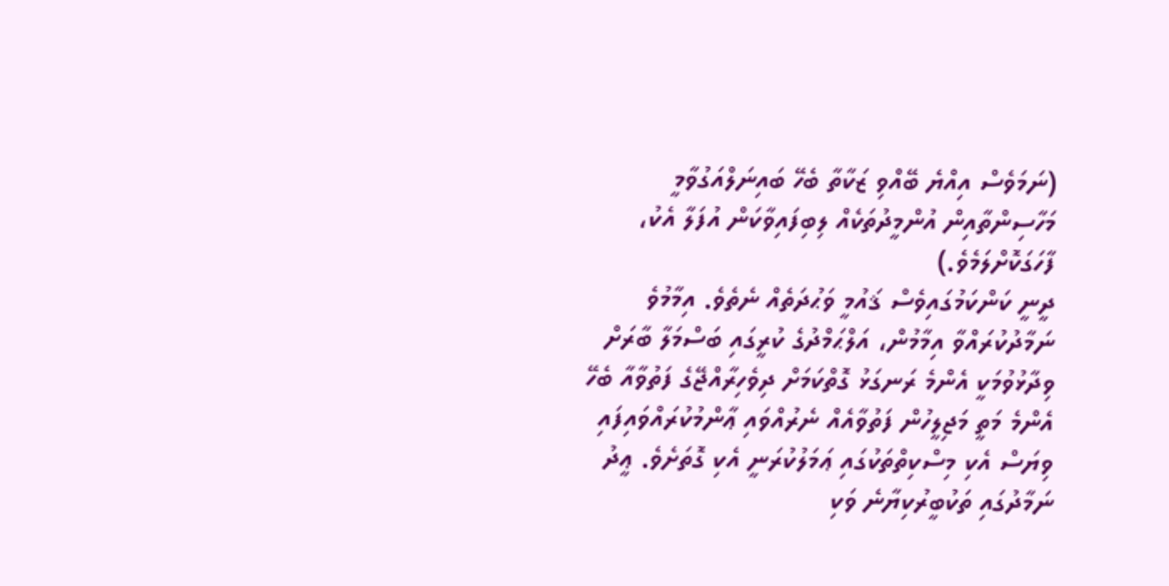(ނަމަވެސް އިއްޔެ ބޭއްވި ޒަކާތާ ބެހޭ ބައިނަލްއަގުވާމީ މަހާސިންތާއިން އުންމީދުތަކެއް ލިބިފައިވާކަން އުފަލާ އެކު، ފާހަގަކޮށްލަމެވެ.)
ދީނީ ކަންކަމުގައިވެސް ޤައުމީ ވަޙުދަތެއް ނެތެވެ. އިމާމުވެ ނަމާދުކުރައްވާ އިމާމުން، އަލްޙަމްދުގެ ކުރީގައި ބަސްމަލާ ބާރަށް ވިދާޅުވުމަކީ އެންމެ ރަނގަޅު ގޮތްކަމަށް ދިވެހިރާއްޖޭގެ ފަތުވާއާ ބެހޭ އެންމެ މަތީ މަޖިލީހުން ފަތުވާއެއް ނެރުއްވައި ޢާންމުކުރައްވައިފައި ވިޔަސް އެކި މިސްކިތްތަކުގައި ޢަމަލުކުރަނީ އެކި ގޮތަށެވެ. ޢީދު ނަމާދުގައި ތަކުބީރުކިޔާނެ ވަކި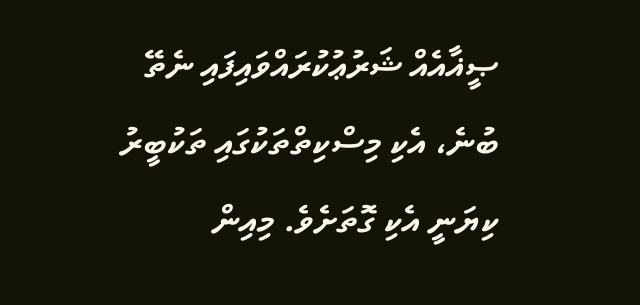ޞީޣާއެއް ޝަރުޢުކުރައްވައިފައި ނެތޭ ބުނެ، އެކި މިސްކިތްތަކުގައި ތަކުބީރު ކިޔަނީ އެކި ގޮތަށެވެ. މިއިން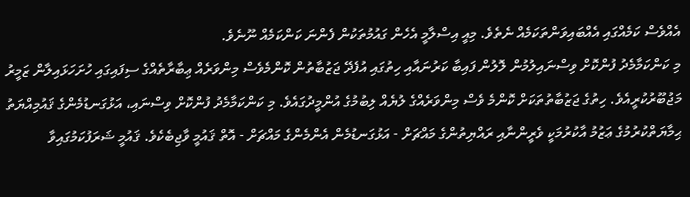އެއްވެސް ކަމެއްގައި އެއްބައިވަންތަކަމެއް ނެތެވެ. މިއީ އިސްލާމީ އެހެން ގައުމުތަކުން ފެންނަ ކަންކަމެއް ނޫނެވެ.
މި ކަންކަމާމެދު ފުންކޮށް ވިސްނައިލުމުން ލޮލުން ފައިބާ ކަރުނައާއި ހިތުގައި އުފެދޭ ޖަޒުބާތުން ކޮންމެވެސް މިންވަރެއް ޢިބާރާތެއްގެ ސިފައިގައި ހުށަހަޅައިލާން ޒަމީރު މަޖުބޫރުކުރީއެވެ. ހިތުގެ ޖަޒުބާތުތަކަށް ކޮންމެ ވެސް މިންވަރެއްގެ ލުޔެއް ލިބުމުގެ އުންމީދުގައެވެ. މި ކަންކަމާމެދު ފުންކޮށް ވިސްނައި، އަޅުގަނޑުމެންގެ ޤައުމިއްޔަތު ޙިމާޔަތްކުރުމުގެ ޢަޒުމު އާކުރުމަކީ ވެރީންނާއި ރައްޔިތުންގެ މައްޗަށް - އަޅުގަނޑުމެން އެންމެންގެ މައްޗަށް - އޮތް ޤައުމީ ވާޖިބެކެވެ. ޤައުމީ ޝަރަފުކަމުގައިވާ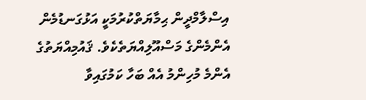އިސްލާމްދީން ޙިމާޔަތްކުރުމަކީ އަޅުގަނޑުމެން އެންމެންގެ މަސްއޫލިއްޔަތެކެވެ. ޤައުމިއްޔަތުގެ އެންމެ މުހިންމު އެއް ބަހާ ކަމުގައިވާ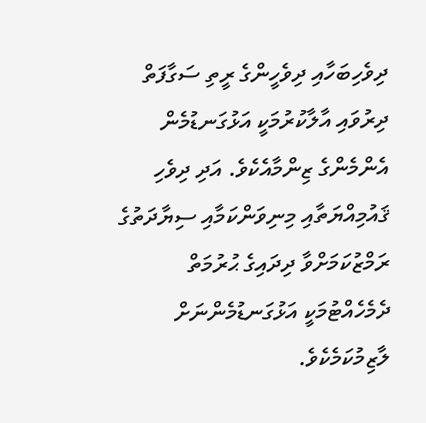ދިވެހިބަހާއި ދިވެހީންގެ ރީތި ސަގާފަތް ދިރުވައި އާލާކުރުމަކީ އަޅުގަނޑުމެން އެންމެންގެ ޒިންމާއެކެވެ. އަދި ދިވެހި ޤައުމިއްޔަތާއި މިނިވަންކަމާއި ސިޔާދަތުގެ ރަމްޒުކަމަށްވާ ދިދައިގެ ޙުރުމަތް ދެމެހެއްޓުމަކީ އަޅުގަނޑުމެންނަށް ލާޒިމުކަމެކެވެ.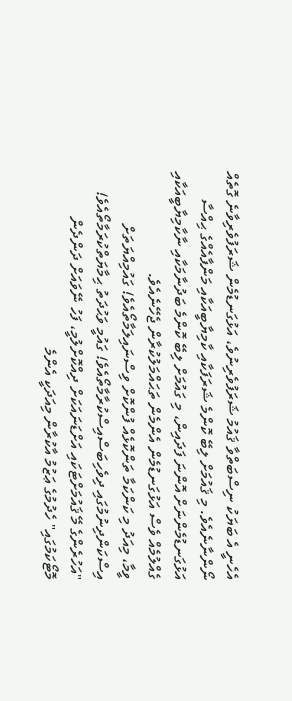އެހެނީ އެ ބަޔަކު ނިސްބަތްވާ ޤައުމު ޝަރަފުވެރިނުވެ، އަޅުގަނޑުމެން ޝަރަފުވެރިވާނެ ގޮތެއް ނޯންނާނެއެވެ. މި ޤައުމަށް ލިބޭ ކޮންމެ ޝަރަފަކާއި ކާމިޔާބީއަކާއި މަންފާއެއްގެ ޙިއްސާ އަޅުގަނޑުމެންނަށް އޮންނަ ފަދައިން، މި ގައުމަށް ލިބޭ ކޮންމެ ބަދުނާމަކާއި ނާކާމިޔާބީއަކާއި ގެއްލުމެއް ވެސް އަޅުގަނޑުމެން އެންމެން ތަޙައްމަލުކުރާން ޖެހޭނެއެވެ.
ވީމާ، މިއަދު މި ކަންކަމާ ތަންކޮޅެއް ފުންކޮށް ވިސްނައިލަމާތޯއެވެ! ގައުމިއްޔަތަށް އިސްކަންދިނުމުގައި ދިވެހިބަސްއިސްކުރާމާތޯއެވެ! ގައުމީ ވަޙުދަތު ޙިމާޔަތްކުރަމާތޯއެވެ! "އަހުރެންގެ މޭ ޤައުމަށްޓަކައި އަށްޑަނައަކަށް ދިއްކޮށްލުމީ، ފަހު ނޭވައަށް ދަންދެން މޮޓޯކަމުގައި" ހެދުމުގެ ޢަޒުމު އާކުރާން މިއަދަކީ އެންމެ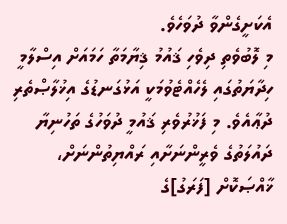އެކަށީގެންވާ ދުވަހެވެ.
މި ލޮބުވެތި ދިވެހި ޤައުމު ޤިޔާމަތާ ހަމައަށް އިސްލާމީ ހިދާޔަތުގައި ލެހެއްޓެވުމަކީ އަޅުގަނޑުގެ އިޚުލާޞްތެރި ދުޢާއެވެ. މި ފަޚުރުވެރި ޤައުމީ ދުވަހުގެ ތަހުނިޔާ ދައުލަތުގެ ވެރީންނަށާއި ރައްޔިތުންނަށް، ޚާއްޞަކޮށް [ފަރަގު]ގެ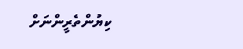ކިޔުންތެރީންނަށް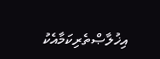އިޚުލާޞްތެރިކަމާއެކު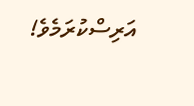އަރިސްކުރަމެވެ!